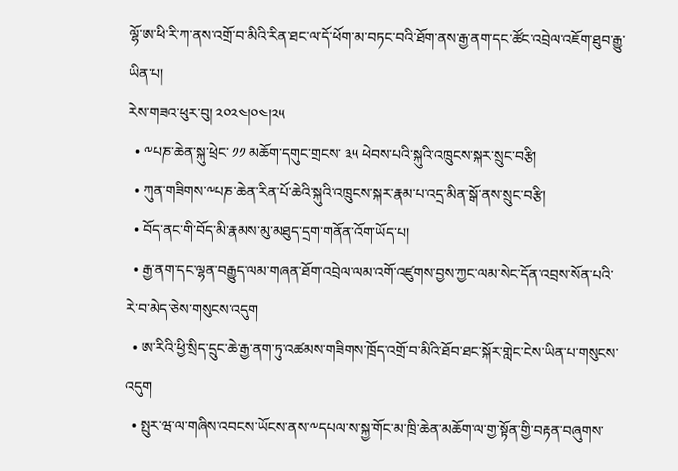ལྷོ་ཨ་ཕི་རི་ཀ་ནས་འགྲོ་བ་མིའི་རིན་ཐང་ལ་དོ་ཕོག་མ་བཏང་བའི་ཐོག་ནས་རྒྱ་ནག་དང་ཚོང་འབྲེལ་འཇོག་ཐུབ་རྒྱུ་ཡིན་པ།
རེས་གཟའ་ཕུར་བུ། ༢༠༢༤།༠༤།༢༥
  • ༸པཎ་ཆེན་སྐུ་ཕྲེང་ ༡༡ མཆོག་དགུང་གྲངས་ ༣༥ ཕེབས་པའི་སྐུའི་འཁྲུངས་སྐར་སྲུང་བརྩི།
  • ཀུན་གཟིགས་༸པཎ་ཆེན་རིན་པོ་ཆེའི་སྐུའི་འཁྲུངས་སྐར་རྣམ་པ་འདྲ་མིན་སྒོ་ནས་སྲུང་བརྩི།
  • བོད་ནང་གི་བོད་མི་རྣམས་མུ་མཐུད་དྲག་གནོན་འོག་ཡོད་པ།
  • རྒྱ་ནག་དང་ལྷན་བརྒྱུད་ལམ་གཞན་ཐོག་འབྲེལ་ལམ་འགོ་འཛུགས་བྱས་ཀྱང་ལམ་སེང་དོན་འབྲས་སོན་པའི་རེ་བ་མེད་ཅེས་གསུངས་འདུག
  • ཨ་རིའི་ཕྱི་སྲིད་དྲུང་ཆེ་རྒྱ་ནག་ཏུ་འཚམས་གཟིགས་ཁྲོད་འགྲོ་བ་མིའི་ཐོབ་ཐང་སྐོར་གླེང་ངེས་ཡིན་པ་གསུངས་འདུག
  • སྤུར་ཝ་ལ་གཞིས་འབངས་ཡོངས་ནས་༸དཔལ་ས་སྐྱ་གོང་མ་ཁྲི་ཆེན་མཆོག་ལ་གྱ་སྟོན་གྱི་བརྟན་བཞུགས་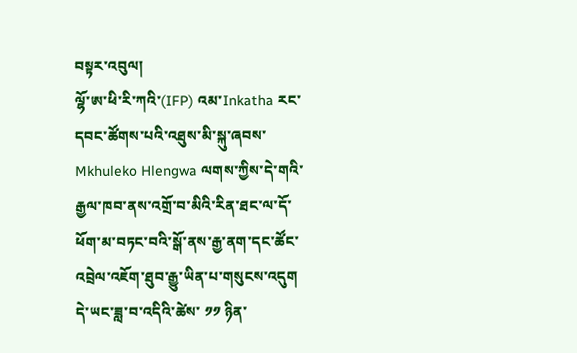བསྟར་འབུལ།
ལྷོ་ཨ་ཕི་རི་ཀའི་(IFP) འམ་Inkatha རང་དབང་ཚོགས་པའི་འཐུས་མི་སྐུ་ཞབས་ Mkhuleko Hlengwa ལགས་ཀྱིས་དེ་གའི་རྒྱལ་ཁབ་ནས་འགྲོ་བ་མིའི་རིན་ཐང་ལ་དོ་ཕོག་མ་བཏང་བའི་སྒོ་ནས་རྒྱ་ནག་དང་ཚོང་འབྲེལ་འཇོག་ཐུབ་རྒྱུ་ཡིན་པ་གསུངས་འདུག
དེ་ཡང་ཟླ་བ་འདིའི་ཚེས་ ༡༡ ཉིན་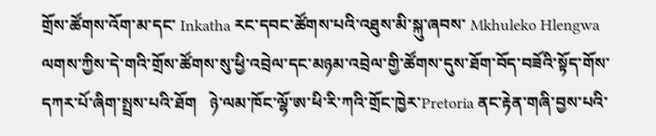གྲོས་ཚོགས་འོག་མ་དང་ Inkatha རང་དབང་ཚོགས་པའི་འཐུས་མི་སྐུ་ཞབས་ Mkhuleko Hlengwa ལགས་ཀྱིས་དེ་གའི་གྲོས་ཚོགས་སུ་ཕྱི་འབྲེལ་དང་མཉམ་འབྲེལ་གྱི་ཚོགས་དུས་ཐོག་བོད་བཟོའི་སྟོད་གོས་དཀར་པོ་ཞིག་སྤྲས་པའི་ཐོག   ཉེ་ལམ་ཁོང་ལྷོ་ཨ་ཕི་རི་ཀའི་གྲོང་ཁྱེར་Pretoria ནང་རྟེན་གཞི་བྱས་པའི་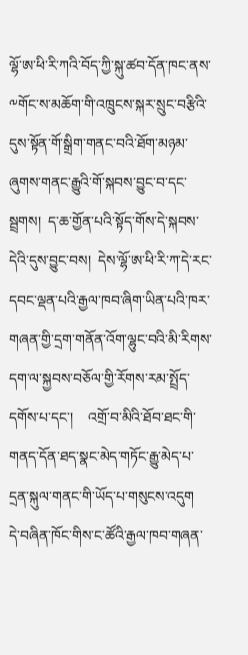ལྷོ་ཨ་ཕི་རི་ཀའི་བོད་ཀྱི་སྐུ་ཚབ་དོན་ཁང་ནས་༸གོང་ས་མཆོག་གི་འཁྲུངས་སྐར་སྲུང་བརྩིའི་དུས་སྟོན་གོ་སྒྲིག་གནང་བའི་ཐོག་མཉམ་ཞུགས་གནང་རྒྱུའི་གོ་སྐབས་བྱུང་བ་དང་སྦྲགས།  ད་ཆ་གྱོན་པའི་སྟོད་གོས་དེ་སྐབས་དེའི་དུས་བྱུང་བས།  དེས་ལྷོ་ཨ་ཕི་རི་ཀ་དེ་རང་དབང་ལྡན་པའི་རྒྱལ་ཁབ་ཞིག་ཡིན་པའི་ཁར་གཞན་གྱི་དྲག་གནོན་འོག་ལྷུང་བའི་མི་རིགས་དག་ལ་སྐྱབས་བཅོལ་གྱི་རོགས་རམ་སྤྲོད་དགོས་པ་དང་།    འགྲོ་བ་མིའི་ཐོབ་ཐང་གི་གནད་དོན་ཐད་སྣང་མེད་གཏོང་རྒྱུ་མེད་པ་དྲན་སྐུལ་གནང་གི་ཡོད་པ་གསུངས་འདུག
དེ་བཞིན་ཁོང་གིས་ང་ཚོའི་རྒྱལ་ཁབ་གཞན་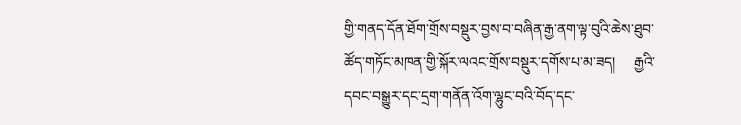གྱི་གནད་དོན་ཐོག་གྲོས་བསྡུར་བྱས་བ་བཞིན་རྒྱ་ནག་ལྟ་བུའི་ཆེས་ཐུབ་ཚོད་གཏོང་མཁན་གྱི་སྐོར་ལའང་གྲོས་བསྡུར་དགོས་པ་མ་ཟད།     རྒྱའི་དབང་བསྒྱུར་དང་དྲག་གནོན་འོག་ལྷུང་བའི་བོད་དང་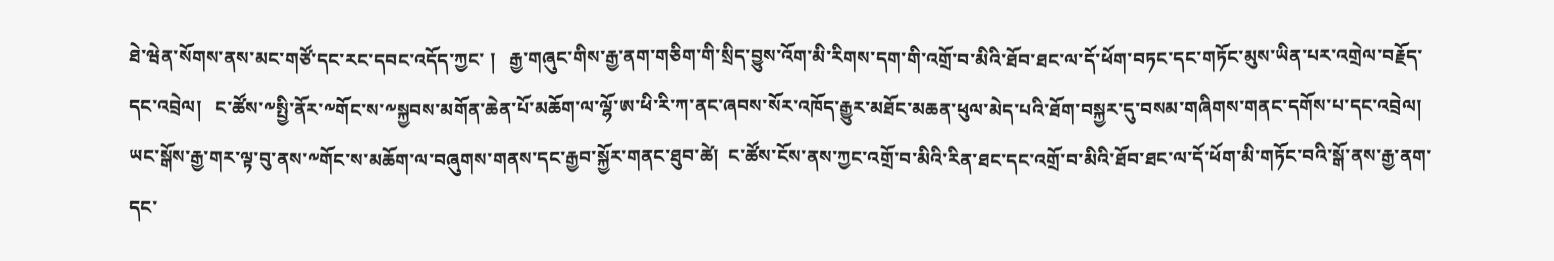ཐེ་ཝེན་སོགས་ནས་མང་གཙོ་དང་རང་དབང་འདོད་ཀྱང་ །   རྒྱ་གཞུང་གིས་རྒྱ་ནག་གཅིག་གི་སྲིད་བྱུས་འོག་མི་རིགས་དག་གི་འགྲོ་བ་མིའི་ཐོབ་ཐང་ལ་དོ་ཕོག་བཏང་དང་གཏོང་མུས་ཡིན་པར་འགྲེལ་བརྗོད་དང་འབྲེལ།   ང་ཚོས་༸སྤྱི་ནོར་༸གོང་ས་༸སྐྱབས་མགོན་ཆེན་པོ་མཆོག་ལ་ལྷོ་ཨ་ཕི་རི་ཀ་ནང་ཞབས་སོར་འཁོད་རྒྱུར་མཐོང་མཆན་ཕུལ་མེད་པའི་ཐོག་བསྐྱར་དུ་བསམ་གཞིགས་གནང་དགོས་པ་དང་འབྲེལ།   ཡང་སྒོས་རྒྱ་གར་ལྟ་བུ་ནས་༸གོང་ས་མཆོག་ལ་བཞུགས་གནས་དང་རྒྱབ་སྐྱོར་གནང་ཐུབ་ཚེ།  ང་ཚོས་ངོས་ནས་ཀྱང་འགྲོ་བ་མིའི་རིན་ཐང་དང་འགྲོ་བ་མིའི་ཐོབ་ཐང་ལ་དོ་ཕོག་མི་གཏོང་བའི་སྒོ་ནས་རྒྱ་ནག་དང་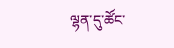ལྷན་དུ་ཚོང་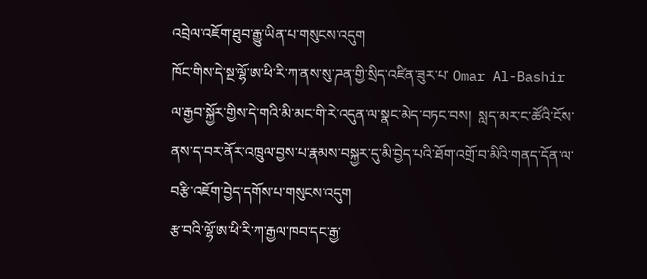འབྲེལ་འཇོག་ཐུབ་རྒྱུ་ཡིན་པ་གསུངས་འདུག
ཁོང་གིས་དེ་སྔ་ལྷོ་ཨ་ཕི་རི་ཀ་ནས་སུ་ཌན་གྱི་སྲིད་འཛིན་ཟུར་པ་ Omar Al-Bashir  ལ་རྒྱབ་སྐྱོར་གྱིས་དེ་གའི་མི་མང་གི་རེ་འདུན་ལ་སྣང་མེད་བཏང་བས།  སླད་མར་ང་ཚོའི་ངོས་ནས་ད་བར་ནོར་འཁྲུལ་བྱས་པ་རྣམས་བསྐྱར་དུ་མི་བྱེད་པའི་ཐོག་འགྲོ་བ་མིའི་གནད་དོན་ལ་བརྩི་འཇོག་བྱེད་དགོས་པ་གསུངས་འདུག
རྩ་བའི་ལྷོ་ཨ་ཕི་རི་ཀ་རྒྱལ་ཁབ་དང་རྒྱ་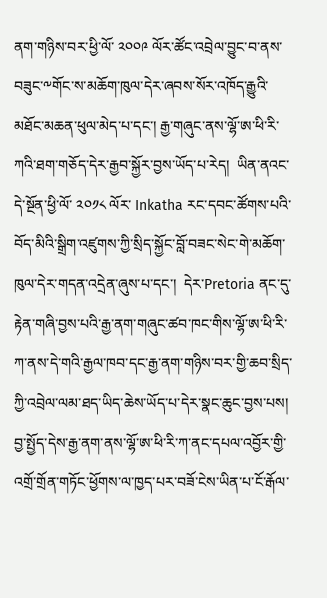ནག་གཉིས་བར་ཕྱི་ལོ་ ༢༠༠༩ ལོར་ཚོང་འབྲེལ་བྱུང་བ་ནས་བཟུང་༸གོང་ས་མཆོག་ཁུལ་དེར་ཞབས་སོར་འཁོད་རྒྱུའི་མཐོང་མཆན་ཕུལ་མེད་པ་དང་། རྒྱ་གཞུང་ནས་ལྷོ་ཨ་ཕི་རི་ཀའི་ཐག་གཅོད་དེར་རྒྱབ་སྐྱོར་བྱས་ཡོད་པ་རེད།  ཡིན་ནའང་དེ་སྔོན་ཕྱི་ལོ་ ༢༠༡༨ ལོར་ Inkatha རང་དབང་ཚོགས་པའི་བོད་མིའི་སྒྲིག་འཛུགས་ཀྱི་སྲིད་སྐྱོང་བློ་བཟང་སེང་གེ་མཆོག་ཁུལ་དེར་གདན་འདྲེན་ཞུས་པ་དང་།  དེར་Pretoria ནང་དུ་རྟེན་གཞི་བྱས་པའི་རྒྱ་ནག་གཞུང་ཚབ་ཁང་གིས་ལྷོ་ཨ་ཕི་རི་ཀ་ནས་དེ་གའི་རྒྱལ་ཁབ་དང་རྒྱ་ནག་གཉིས་བར་གྱི་ཆབ་སྲིད་ཀྱི་འབྲེལ་ལམ་ཐད་ཡིད་ཆེས་ཡོད་པ་དེར་སྣང་ཆུང་བྱས་པས།  བྱ་སྤྱོད་དེས་རྒྱ་ནག་ནས་ལྷོ་ཨ་ཕི་རི་ཀ་ནང་དཔལ་འབྱོར་གྱི་འགྲོ་གྲོན་གཏོང་ཕྱོགས་ལ་ཁྱད་པར་བཟོ་ངེས་ཡིན་པ་ངོ་རྒོལ་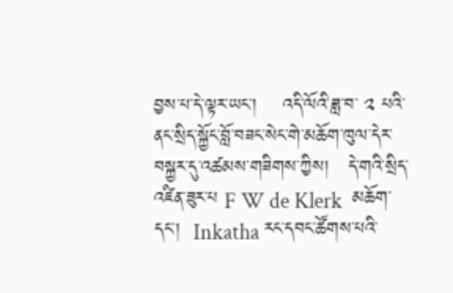བྱས་པ་དེ་ལྟར་ཡང་།    འདི་ལོའི་ཟླ་བ་ ༢ པའི་ནང་སྲིད་སྐྱོང་བློ་བཟང་སེང་གེ་མཆོག་ཁུལ་དེར་བསྐྱར་དུ་འཚམས་གཟིགས་ཀྱིས།   དེ་གའི་སྲིད་འཛིན་ཟུར་པ F W de Klerk  མཆོག་དང་།  Inkatha རང་དབང་ཚོགས་པའི་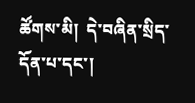ཚོགས་མི།  དེ་བཞིན་སྲིད་དོན་པ་དང་།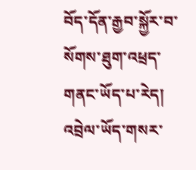བོད་དོན་རྒྱབ་སྐྱོར་བ་སོགས་ཐུག་འཕྲད་གནང་ཡོད་པ་རེད།
འབྲེལ་ཡོད་གསར་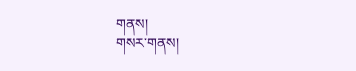གནས།
གསར་གནས།